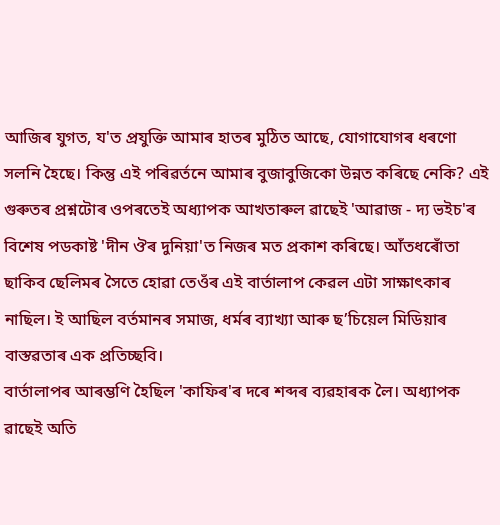আজিৰ যুগত, য'ত প্ৰযুক্তি আমাৰ হাতৰ মুঠিত আছে, যোগাযোগৰ ধৰণো সলনি হৈছে। কিন্তু এই পৰিৱৰ্তনে আমাৰ বুজাবুজিকো উন্নত কৰিছে নেকি? এই গুৰুতৰ প্ৰশ্নটোৰ ওপৰতেই অধ্যাপক আখতাৰুল ৱাছেই 'আৱাজ - দ্য ভইচ'ৰ বিশেষ পডকাষ্ট 'দীন ঔৰ দুনিয়া'ত নিজৰ মত প্ৰকাশ কৰিছে। আঁতধৰোঁতা ছাকিব ছেলিমৰ সৈতে হোৱা তেওঁৰ এই বাৰ্তালাপ কেৱল এটা সাক্ষাৎকাৰ নাছিল। ই আছিল বৰ্তমানৰ সমাজ, ধৰ্মৰ ব্যাখ্যা আৰু ছ’চিয়েল মিডিয়াৰ বাস্তৱতাৰ এক প্ৰতিচ্ছবি।
বাৰ্তালাপৰ আৰম্ভণি হৈছিল 'কাফিৰ'ৰ দৰে শব্দৰ ব্যৱহাৰক লৈ। অধ্যাপক ৱাছেই অতি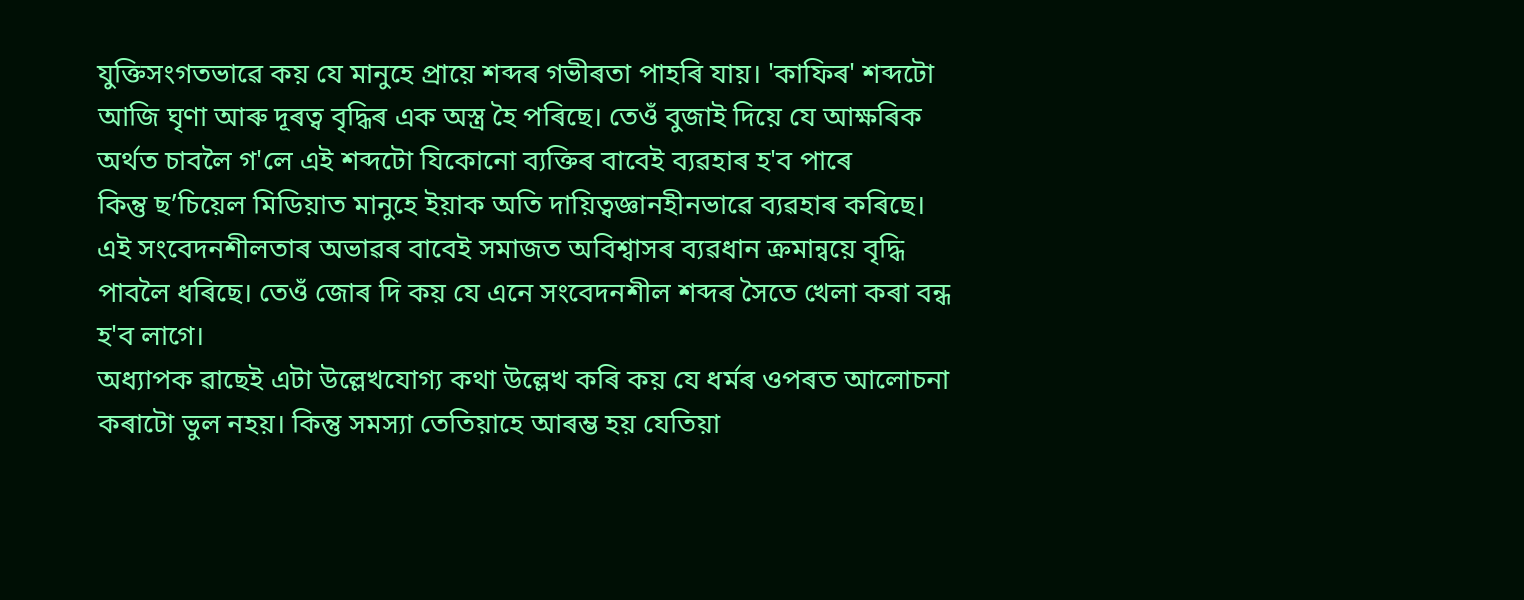যুক্তিসংগতভাৱে কয় যে মানুহে প্ৰায়ে শব্দৰ গভীৰতা পাহৰি যায়। 'কাফিৰ' শব্দটো আজি ঘৃণা আৰু দূৰত্ব বৃদ্ধিৰ এক অস্ত্ৰ হৈ পৰিছে। তেওঁ বুজাই দিয়ে যে আক্ষৰিক অৰ্থত চাবলৈ গ'লে এই শব্দটো যিকোনো ব্যক্তিৰ বাবেই ব্যৱহাৰ হ'ব পাৰে
কিন্তু ছ’চিয়েল মিডিয়াত মানুহে ইয়াক অতি দায়িত্বজ্ঞানহীনভাৱে ব্যৱহাৰ কৰিছে। এই সংবেদনশীলতাৰ অভাৱৰ বাবেই সমাজত অবিশ্বাসৰ ব্যৱধান ক্ৰমান্বয়ে বৃদ্ধি পাবলৈ ধৰিছে। তেওঁ জোৰ দি কয় যে এনে সংবেদনশীল শব্দৰ সৈতে খেলা কৰা বন্ধ হ'ব লাগে।
অধ্যাপক ৱাছেই এটা উল্লেখযোগ্য কথা উল্লেখ কৰি কয় যে ধৰ্মৰ ওপৰত আলোচনা কৰাটো ভুল নহয়। কিন্তু সমস্যা তেতিয়াহে আৰম্ভ হয় যেতিয়া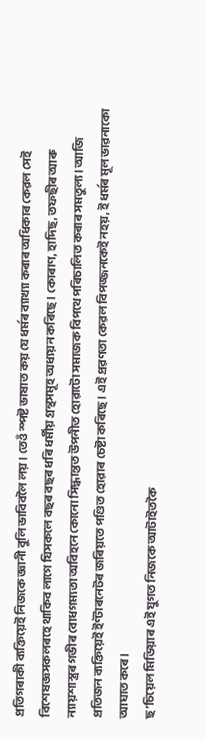প্ৰতিগৰাকী ব্যক্তিয়েই নিজকে জ্ঞানী বুলি ভাবিবলৈ লয়। তেওঁ স্পষ্ট ভাষাত কয় যে ধৰ্মৰ ব্যাখ্যা কৰাৰ অধিকাৰ কেৱল সেই বিশেষজ্ঞসকলৰহে থাকিব লাগে যিসকলে বছৰ বছৰ ধৰি ধৰ্মীয় গ্ৰন্থসমূহ অধ্যয়ন কৰিছে। কোৰাণ, হাদিছ, তফছীৰ আৰু ন্যায়শাস্ত্ৰৰ গভীৰ বোধগম্যতা অবিহনে কোনো সিদ্ধান্তত উপনীত হোৱাটো সমাজক বিপথে পৰিচালিত কৰাৰ সমতুল্য। আজি প্ৰতিজন ব্যক্তিয়েই ইণ্টাৰনেটৰ জৰিয়তে পণ্ডিত হোৱাৰ চেষ্টা কৰিছে। এই প্ৰৱণতা কেৱল বিপজ্জনকেই নহয়, ই ধৰ্মৰ মূল ভাৱনাকো আঘাত কৰে।
ছ’চিয়েল মিডিয়াৰ এই যুগত নিজকে আটাইতকৈ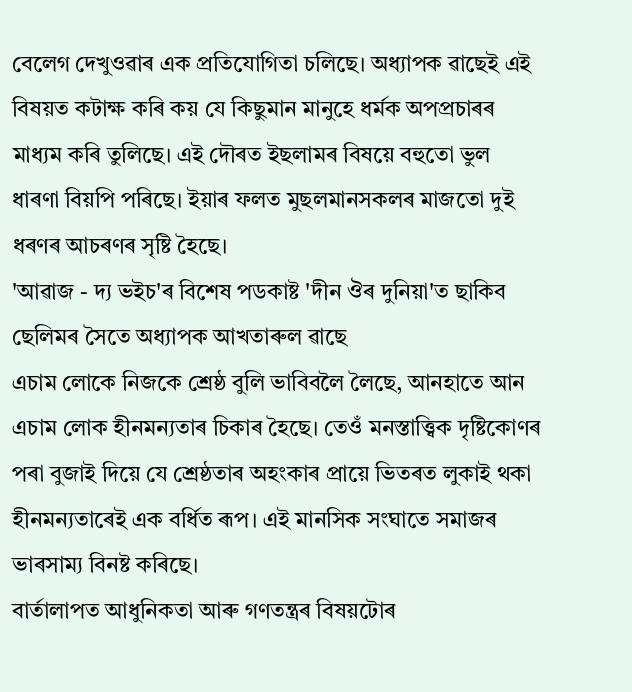বেলেগ দেখুওৱাৰ এক প্ৰতিযোগিতা চলিছে। অধ্যাপক ৱাছেই এই বিষয়ত কটাক্ষ কৰি কয় যে কিছুমান মানুহে ধৰ্মক অপপ্ৰচাৰৰ মাধ্যম কৰি তুলিছে। এই দৌৰত ইছলামৰ বিষয়ে বহুতো ভুল ধাৰণা বিয়পি পৰিছে। ইয়াৰ ফলত মুছলমানসকলৰ মাজতো দুই ধৰণৰ আচৰণৰ সৃষ্টি হৈছে।
'আৱাজ - দ্য ভইচ'ৰ বিশেষ পডকাষ্ট 'দীন ঔৰ দুনিয়া'ত ছাকিব ছেলিমৰ সৈতে অধ্যাপক আখতাৰুল ৱাছে
এচাম লোকে নিজকে শ্ৰেষ্ঠ বুলি ভাবিবলৈ লৈছে, আনহাতে আন এচাম লোক হীনমন্যতাৰ চিকাৰ হৈছে। তেওঁ মনস্তাত্ত্বিক দৃষ্টিকোণৰ পৰা বুজাই দিয়ে যে শ্ৰেষ্ঠতাৰ অহংকাৰ প্ৰায়ে ভিতৰত লুকাই থকা হীনমন্যতাৰেই এক বৰ্ধিত ৰূপ। এই মানসিক সংঘাতে সমাজৰ ভাৰসাম্য বিনষ্ট কৰিছে।
বাৰ্তালাপত আধুনিকতা আৰু গণতন্ত্ৰৰ বিষয়টোৰ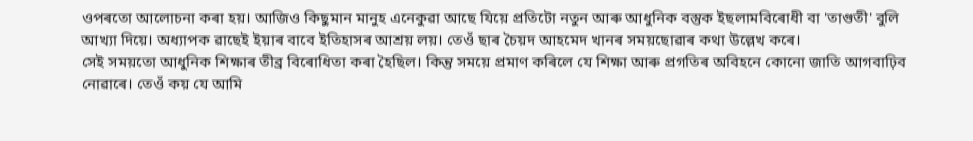ওপৰতো আলোচনা কৰা হয়। আজিও কিছুমান মানুহ এনেকুৱা আছে যিয়ে প্ৰতিটো নতুন আৰু আধুনিক বস্তুক ইছলামবিৰোধী বা 'তাগুতী' বুলি আখ্যা দিয়ে। অধ্যাপক ৱাছেই ইয়াৰ বাবে ইতিহাসৰ আশ্ৰয় লয়। তেওঁ ছাৰ চৈয়দ আহমেদ খানৰ সময়ছোৱাৰ কথা উল্লেখ কৰে।
সেই সময়তো আধুনিক শিক্ষাৰ তীব্ৰ বিৰোধিতা কৰা হৈছিল। কিন্তু সময়ে প্ৰমাণ কৰিলে যে শিক্ষা আৰু প্ৰগতিৰ অবিহনে কোনো জাতি আগবাঢ়িব নোৱাৰে। তেওঁ কয় যে আমি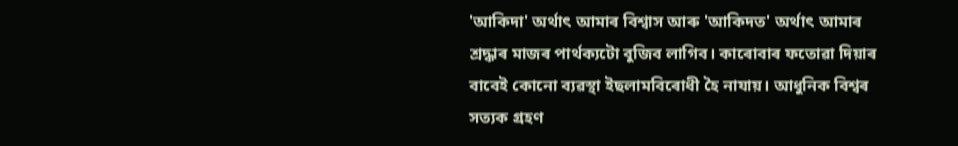'আকিদা' অৰ্থাৎ আমাৰ বিশ্বাস আৰু 'আকিদত' অৰ্থাৎ আমাৰ শ্ৰদ্ধাৰ মাজৰ পাৰ্থক্যটো বুজিব লাগিব। কাৰোবাৰ ফতোৱা দিয়াৰ বাবেই কোনো ব্যৱস্থা ইছলামবিৰোধী হৈ নাযায়। আধুনিক বিশ্বৰ সত্যক গ্ৰহণ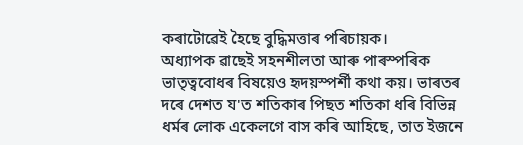কৰাটোৱেই হৈছে বুদ্ধিমত্তাৰ পৰিচায়ক।
অধ্যাপক ৱাছেই সহনশীলতা আৰু পাৰস্পৰিক ভাতৃত্ববোধৰ বিষয়েও হৃদয়স্পৰ্শী কথা কয়। ভাৰতৰ দৰে দেশত য'ত শতিকাৰ পিছত শতিকা ধৰি বিভিন্ন ধৰ্মৰ লোক একেলগে বাস কৰি আহিছে, তাত ইজনে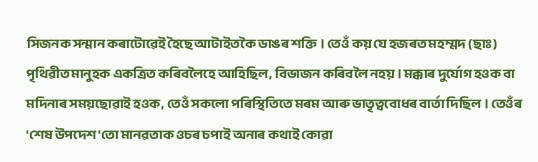সিজনক সন্মান কৰাটোৱেই হৈছে আটাইতকৈ ডাঙৰ শক্তি। তেওঁ কয় যে হজৰত মহম্মদ (ছাঃ) পৃথিৱীত মানুহক একত্ৰিত কৰিবলৈহে আহিছিল, বিভাজন কৰিবলৈ নহয়। মক্কাৰ দুৰ্যোগ হওক বা মদিনাৰ সময়ছোৱাই হওক, তেওঁ সকলো পৰিস্থিতিতে মৰম আৰু ভাতৃত্ববোধৰ বাৰ্তা দিছিল। তেওঁৰ 'শেষ উপদেশ'তো মানৱতাক ওচৰ চপাই অনাৰ কথাই কোৱা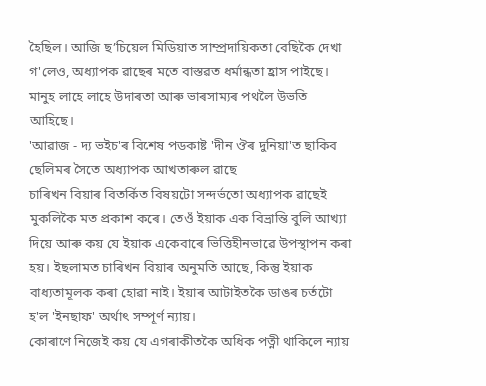হৈছিল। আজি ছ’চিয়েল মিডিয়াত সাম্প্ৰদায়িকতা বেছিকৈ দেখা গ'লেও, অধ্যাপক ৱাছেৰ মতে বাস্তৱত ধৰ্মান্ধতা হ্ৰাস পাইছে। মানুহ লাহে লাহে উদাৰতা আৰু ভাৰসাম্যৰ পথলৈ উভতি আহিছে।
'আৱাজ - দ্য ভইচ'ৰ বিশেষ পডকাষ্ট 'দীন ঔৰ দুনিয়া'ত ছাকিব ছেলিমৰ সৈতে অধ্যাপক আখতাৰুল ৱাছে
চাৰিখন বিয়াৰ বিতৰ্কিত বিষয়টো সন্দৰ্ভতো অধ্যাপক ৱাছেই মুকলিকৈ মত প্ৰকাশ কৰে। তেওঁ ইয়াক এক বিভ্ৰান্তি বুলি আখ্যা দিয়ে আৰু কয় যে ইয়াক একেবাৰে ভিত্তিহীনভাৱে উপস্থাপন কৰা হয়। ইছলামত চাৰিখন বিয়াৰ অনুমতি আছে, কিন্তু ইয়াক বাধ্যতামূলক কৰা হোৱা নাই। ইয়াৰ আটাইতকৈ ডাঙৰ চৰ্তটো হ'ল 'ইনছাফ' অৰ্থাৎ সম্পূৰ্ণ ন্যায়।
কোৰাণে নিজেই কয় যে এগৰাকীতকৈ অধিক পত্নী থাকিলে ন্যায়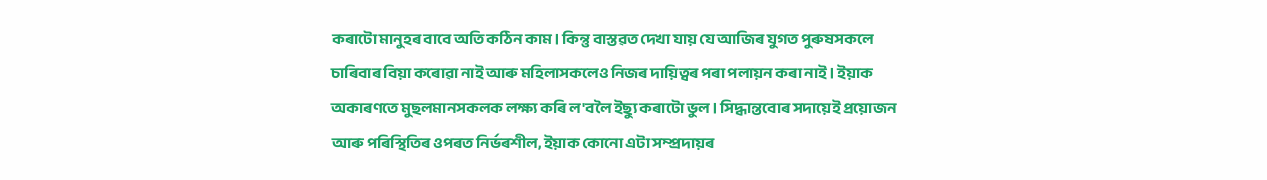কৰাটো মানুহৰ বাবে অতি কঠিন কাম। কিন্তু বাস্তৱত দেখা যায় যে আজিৰ যুগত পুৰুষসকলে চাৰিবাৰ বিয়া কৰোৱা নাই আৰু মহিলাসকলেও নিজৰ দায়িত্বৰ পৰা পলায়ন কৰা নাই। ইয়াক অকাৰণতে মুছলমানসকলক লক্ষ্য কৰি ল'বলৈ ইছ্যু কৰাটো ভুল। সিদ্ধান্তবোৰ সদায়েই প্ৰয়োজন আৰু পৰিস্থিতিৰ ওপৰত নিৰ্ভৰশীল, ইয়াক কোনো এটা সম্প্ৰদায়ৰ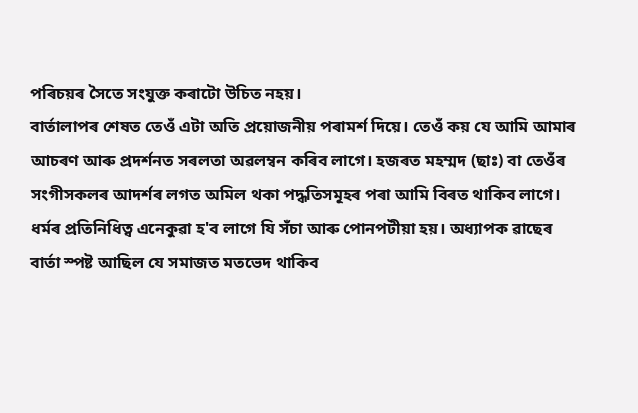পৰিচয়ৰ সৈতে সংযুক্ত কৰাটো উচিত নহয়।
বাৰ্তালাপৰ শেষত তেওঁ এটা অতি প্ৰয়োজনীয় পৰামৰ্শ দিয়ে। তেওঁ কয় যে আমি আমাৰ আচৰণ আৰু প্ৰদৰ্শনত সৰলতা অৱলম্বন কৰিব লাগে। হজৰত মহম্মদ (ছাঃ) বা তেওঁৰ সংগীসকলৰ আদৰ্শৰ লগত অমিল থকা পদ্ধতিসমূহৰ পৰা আমি বিৰত থাকিব লাগে। ধৰ্মৰ প্ৰতিনিধিত্ব এনেকুৱা হ'ব লাগে যি সঁচা আৰু পোনপটীয়া হয়। অধ্যাপক ৱাছেৰ বাৰ্তা স্পষ্ট আছিল যে সমাজত মতভেদ থাকিব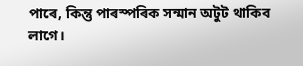পাৰে, কিন্তু পাৰস্পৰিক সন্মান অটুট থাকিব লাগে।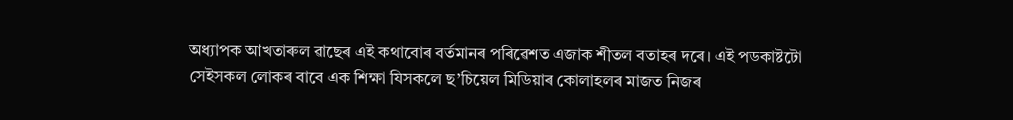অধ্যাপক আখতাৰুল ৱাছেৰ এই কথাবোৰ বৰ্তমানৰ পৰিৱেশত এজাক শীতল বতাহৰ দৰে। এই পডকাষ্টটো সেইসকল লোকৰ বাবে এক শিক্ষা যিসকলে ছ’চিয়েল মিডিয়াৰ কোলাহলৰ মাজত নিজৰ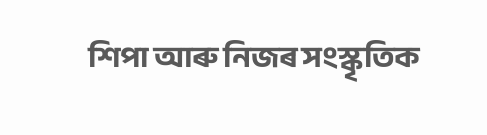শিপা আৰু নিজৰ সংস্কৃতিক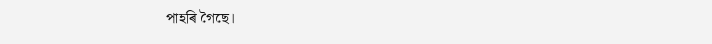পাহৰি গৈছে।